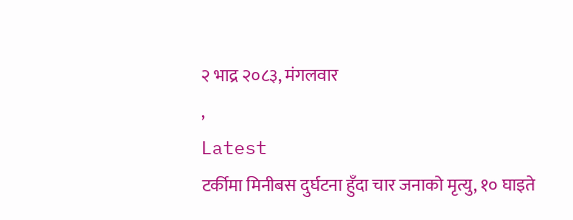२ भाद्र २०८३, मंगलवार
,
Latest
टर्कीमा मिनीबस दुर्घटना हुँदा चार जनाको मृत्यु, १० घाइते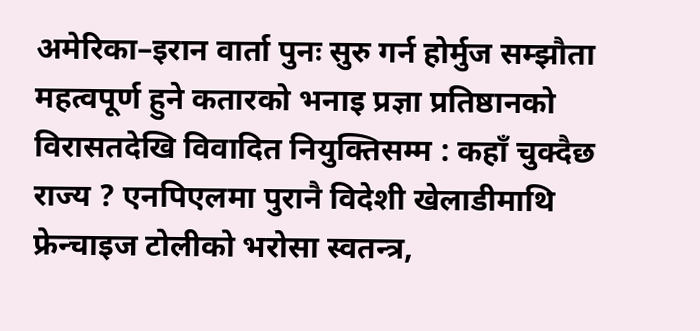अमेरिका–इरान वार्ता पुनः सुरु गर्न होर्मुज सम्झौता महत्वपूर्ण हुने कतारको भनाइ प्रज्ञा प्रतिष्ठानको विरासतदेखि विवादित नियुक्तिसम्म : कहाँ चुक्दैछ राज्य ? एनपिएलमा पुरानै विदेशी खेलाडीमाथि फ्रेन्चाइज टोलीको भरोसा स्वतन्त्र,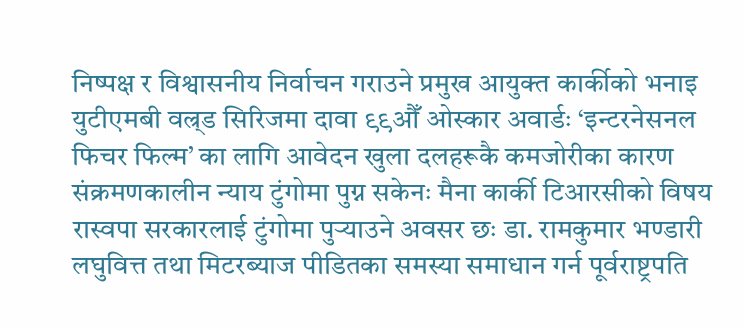निष्पक्ष र विश्वासनीय निर्वाचन गराउने प्रमुख आयुक्त कार्कीको भनाइ युटीएमबी वल्र्ड सिरिजमा दावा ९९औँ ओस्कार अवार्डः ‘इन्टरनेसनल फिचर फिल्म’ का लागि आवेदन खुला दलहरूकै कमजोरीका कारण संक्रमणकालीन न्याय टुंगोमा पुग्न सकेनः मैना कार्की टिआरसीको विषय रास्वपा सरकारलाई टुंगोमा पुर्‍याउने अवसर छः डा. रामकुमार भण्डारी लघुवित्त तथा मिटरब्याज पीडितका समस्या समाधान गर्न पूर्वराष्ट्रपति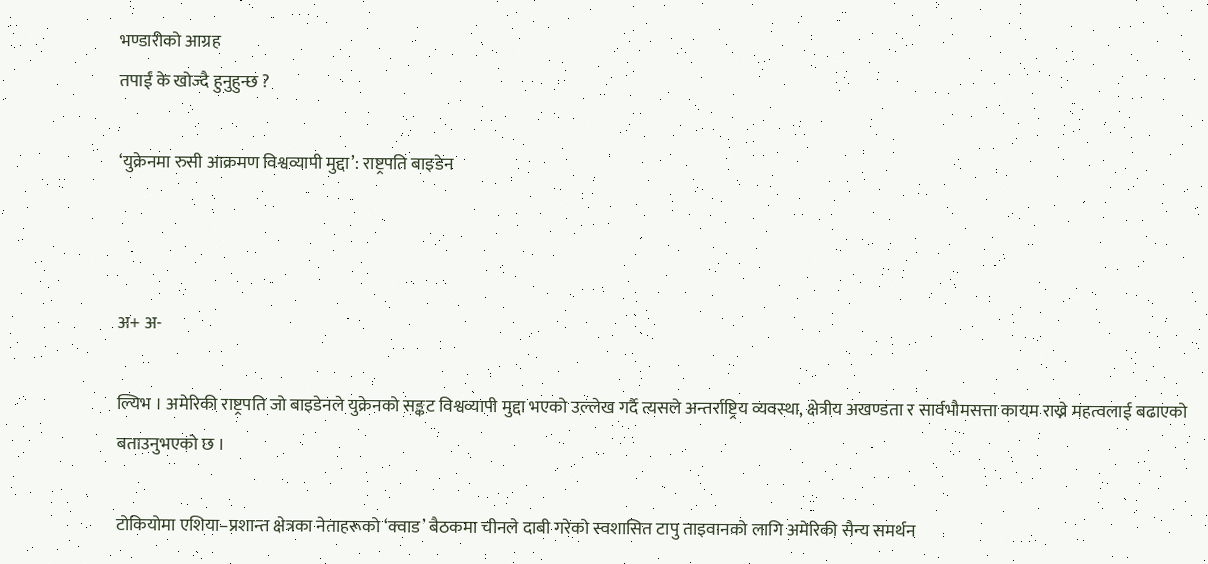भण्डारीको आग्रह
तपाईं के खोज्दै हुनुहुन्छ ?

‘युक्रेनमा रुसी आक्रमण विश्वव्यापी मुद्दा’: राष्ट्रपति बाइडेन



अ+ अ-

ल्यिभ । अमेरिकी राष्ट्रपति जो बाइडेनले युक्रेनको सङ्कट विश्वव्यापी मुद्दा भएको उल्लेख गर्दै त्यसले अन्तर्राष्ट्रिय व्यवस्था, क्षेत्रीय अखण्डता र सार्वभौमसत्ता कायम राख्ने महत्वलाई बढाएको बताउनुभएको छ ।

टोकियोमा एशिया–प्रशान्त क्षेत्रका नेताहरूको ‘क्वाड’ बैठकमा चीनले दाबी गरेको स्वशासित टापु ताइवानको लागि अमेरिकी सैन्य समर्थन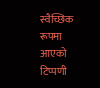स्वैच्छिक रूपमा आएको टिप्पणी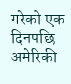गरेको एक दिनपछि अमेरिकी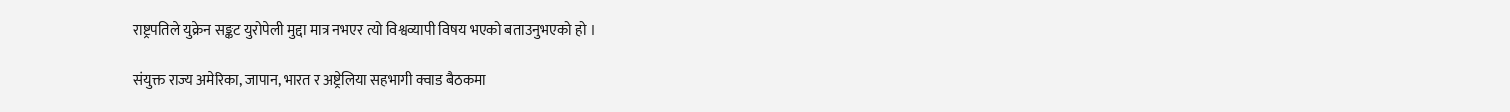राष्ट्रपतिले युक्रेन सङ्कट युरोपेली मुद्दा मात्र नभएर त्यो विश्वव्यापी विषय भएको बताउनुभएको हो ।

संयुक्त राज्य अमेरिका, जापान, भारत र अष्ट्रेलिया सहभागी क्वाड बैठकमा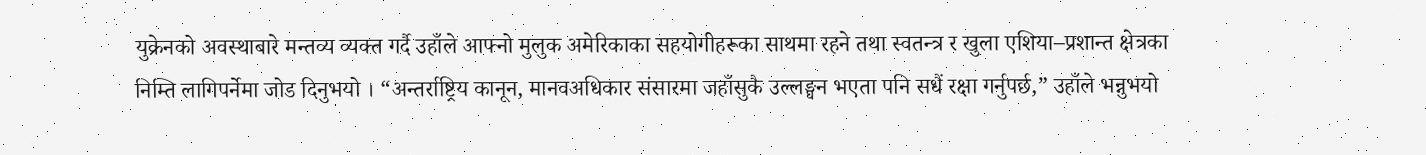युक्रेनको अवस्थाबारे मन्तव्य व्यक्त गर्दै उहाँले आफ्नो मुलुक अमेरिकाका सहयोगीहरूका साथमा रहने तथा स्वतन्त्र र खुला एशिया–प्रशान्त क्षेत्रका निम्ति लागिपर्नेमा जोड दिनुभयो । “अन्तर्राष्ट्रिय कानून, मानवअधिकार संसारमा जहाँसुकै उल्लङ्घन भएता पनि सधैं रक्षा गर्नुपर्छ,” उहाँले भन्नुभयो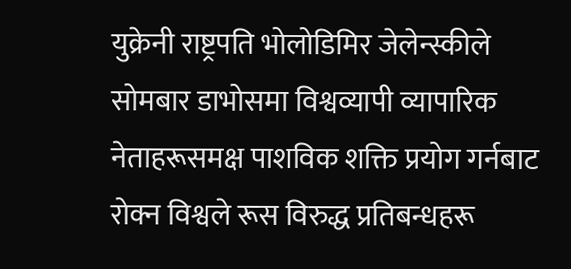युक्रेनी राष्ट्रपति भोलोडिमिर जेलेन्स्कीले सोमबार डाभोसमा विश्वव्यापी व्यापारिक नेताहरूसमक्ष पाशविक शक्ति प्रयोग गर्नबाट रोक्न विश्वले रूस विरुद्ध प्रतिबन्धहरू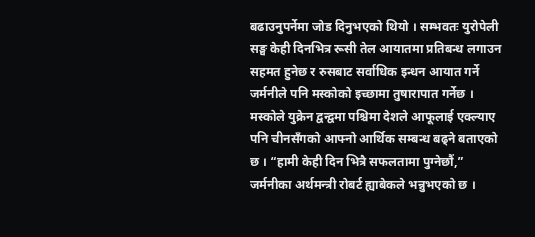बढाउनुपर्नेमा जोड दिनुभएको थियो । सम्भवतः युरोपेली सङ्घ केही दिनभित्र रूसी तेल आयातमा प्रतिबन्ध लगाउन सहमत हुनेछ र रुसबाट सर्वाधिक इन्धन आयात गर्ने जर्मनीले पनि मस्कोको इच्छामा तुषारापात गर्नेछ । मस्कोले युक्रेन द्वन्द्वमा पश्चिमा देशले आफूलाई एक्ल्याए पनि चीनसँगको आफ्नो आर्थिक सम्बन्ध बढ्ने बताएको छ । “हामी केही दिन भित्रै सफलतामा पुग्नेछौं,” जर्मनीका अर्थमन्त्री रोबर्ट ह्याबेकले भन्नुभएको छ ।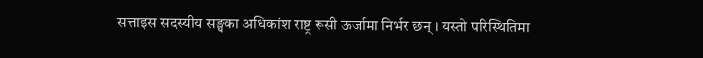सत्ताइस सदस्यीय सङ्घका अधिकांश राष्ट्र रूसी ऊर्जामा निर्भर छन् । यस्तो परिस्थितिमा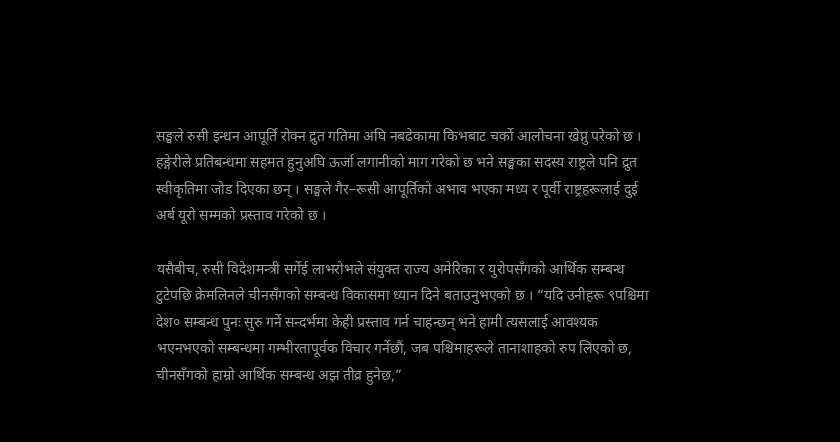सङ्घले रुसी इन्धन आपूर्ति रोक्न द्रुत गतिमा अघि नबढेकामा किभबाट चर्को आलोचना खेप्नु परेको छ । हङ्गेरीले प्रतिबन्धमा सहमत हुनुअघि ऊर्जा लगानीको माग गरेको छ भने सङ्घका सदस्य राष्ट्रले पनि द्रुत स्वीकृतिमा जोड दिएका छन् । सङ्घले गैर–रूसी आपूर्तिको अभाव भएका मध्य र पूर्वी राष्ट्रहरूलाई दुई अर्ब यूरो सम्मको प्रस्ताव गरेको छ ।

यसैबीच, रुसी विदेशमन्त्री सर्गेई लाभरोभले संयुक्त राज्य अमेरिका र युरोपसँगको आर्थिक सम्बन्ध टुटेपछि क्रेमलिनले चीनसँगको सम्बन्ध विकासमा ध्यान दिने बताउनुभएको छ । “यदि उनीहरू ९पश्चिमा देश० सम्बन्ध पुनः सुरु गर्ने सन्दर्भमा केही प्रस्ताव गर्न चाहन्छन् भने हामी त्यसलाई आवश्यक भएनभएको सम्बन्धमा गम्भीरतापूर्वक विचार गर्नेछौं, जब पश्चिमाहरूले तानाशाहको रुप लिएको छ, चीनसँगको हाम्रो आर्थिक सम्बन्ध अझ तीव्र हुनेछ,”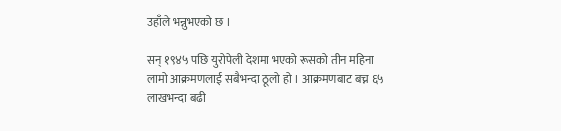उहाँले भन्नुभएको छ ।

सन् १९४५ पछि युरोपेली देशमा भएको रूसको तीन महिना लामो आक्रमणलाई सबैभन्दा ठूलो हो । आक्रमणबाट बच्न ६५ लाखभन्दा बढी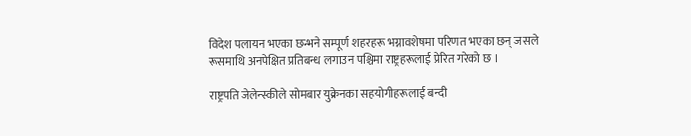विदेश पलायन भएका छन्भने सम्पूर्ण शहरहरू भग्नावशेषमा परिणत भएका छन् जसले रूसमाथि अनपेक्षित प्रतिबन्ध लगाउन पश्चिमा राष्ट्रहरूलाई प्रेरित गरेको छ ।

राष्ट्रपति जेलेन्स्कीले सोमबार युक्रेनका सहयोगीहरूलाई बन्दी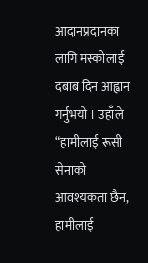आदानप्रदानका लागि मस्कोलाई दबाब दिन आह्वान गर्नुभयो । उहाँले “हामीलाई रूसी सेनाको आवश्यकता छैन, हामीलाई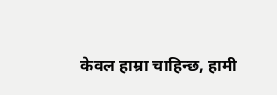केवल हाम्रा चाहिन्छ, हामी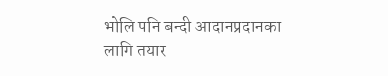भोलि पनि बन्दी आदानप्रदानका लागि तयार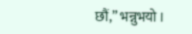छौं,” भन्नुभयो ।